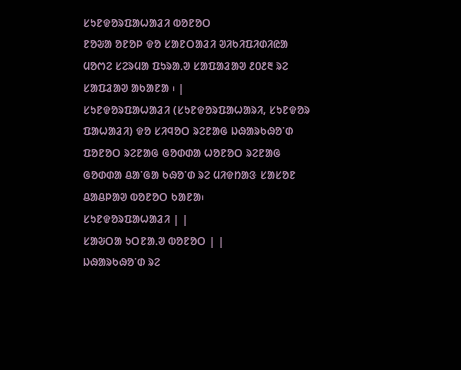ᱥᱩᱱᱫᱚᱨᱯᱟᱦᱟᱲᱤ ᱵᱚᱱᱚᱛ
ᱱᱚᱶᱟ ᱚᱱᱚᱞ ᱫᱚ ᱥᱟᱱᱛᱟᱲᱤ ᱣᱤᱠᱤᱯᱤᱰᱤᱭᱟ ᱢᱚᱬᱮ ᱥᱮᱨᱢᱟ ᱯᱩᱨᱟᱹᱣ ᱥᱟᱯᱟᱲᱟᱣ ᱒᱐᱒᱓ ᱨᱮ ᱥᱟᱯᱲᱟᱣ ᱟᱠᱟᱱᱟ ᱾ |
ᱥᱩᱱᱫᱚᱨᱯᱟᱦᱟᱲᱤ (ᱥᱩᱱᱫᱚᱨᱯᱟᱦᱟᱨᱤ, ᱥᱩᱱᱫᱚᱨ ᱯᱟᱦᱟᱲᱤ) ᱫᱚ ᱥᱤᱧᱚᱛ ᱨᱮᱱᱟᱜ ᱡᱷᱟᱨᱠᱷᱚᱸᱰ ᱯᱚᱱᱚᱛ ᱨᱮᱱᱟᱜ ᱜᱚᱰᱰᱟ ᱦᱚᱱᱚᱛ ᱨᱮᱱᱟᱜ ᱜᱚᱰᱰᱟ ᱪᱟᱸᱜᱟ ᱠᱷᱚᱸᱰ ᱨᱮ ᱢᱤᱫᱴᱟᱝ ᱥᱟᱥᱚᱱ ᱪᱟᱪᱞᱟᱣ ᱵᱚᱱᱚᱛ ᱠᱟᱱᱟ᱾
ᱥᱩᱱᱫᱚᱨᱯᱟᱦᱟᱲᱤ | |
ᱥᱟᱶᱛᱟ ᱩᱛᱱᱟᱹᱣ ᱵᱚᱱᱚᱛ | |
ᱡᱷᱟᱨᱠᱷᱚᱸᱰ ᱨᱮ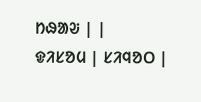ᱴᱷᱟᱶ | |
ᱫᱤᱥᱚᱢ | ᱥᱤᱧᱚᱛ |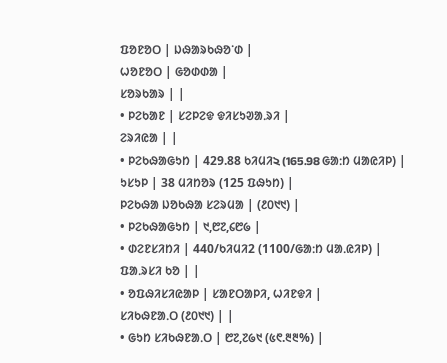ᱯᱚᱱᱚᱛ | ᱡᱷᱟᱨᱠᱷᱚᱸᱰ |
ᱦᱚᱱᱚᱛ | ᱜᱚᱰᱰᱟ |
ᱥᱚᱨᱠᱟᱨ | |
• ᱞᱮᱠᱟᱱ | ᱥᱮᱞᱮᱫ ᱫᱤᱥᱩᱣᱟᱹᱨᱤ |
ᱮᱨᱤᱭᱟ | |
• ᱞᱮᱠᱷᱟᱜᱩᱴ | 429.88 ᱠᱤᱢᱤ২ (165.98 ᱜᱟᱺᱴ ᱢᱟᱭᱤᱞ) |
ᱩᱥᱩᱞ | 38 ᱢᱤᱴᱚᱨ (125 ᱯᱷᱩᱴ) |
ᱞᱮᱠᱷᱟ ᱡᱚᱠᱷᱟ ᱥᱮᱨᱢᱟ | (᱒᱐᱑᱑) |
• ᱞᱮᱠᱷᱟᱜᱩᱴ | ᱑,᱘᱗,᱔᱘᱙ |
• ᱰᱮᱱᱥᱤᱴᱤ | 440/ᱠᱤᱢᱤ2 (1100/ᱜᱟᱺᱴ ᱢᱟᱹᱭᱤᱞ) |
ᱯᱟᱹᱨᱥᱤ ᱠᱚ | |
• ᱚᱯᱷᱤᱥᱤᱭᱟᱞ | ᱥᱟᱱᱛᱟᱞᱤ, ᱦᱤᱱᱫᱤ |
ᱥᱤᱠᱷᱱᱟᱹᱛ (᱒᱐᱑᱑) | |
• ᱜᱩᱴ ᱥᱤᱠᱷᱱᱟᱹᱛ | ᱘᱗,᱗᱙᱑ (᱕᱖.᱓᱓%) |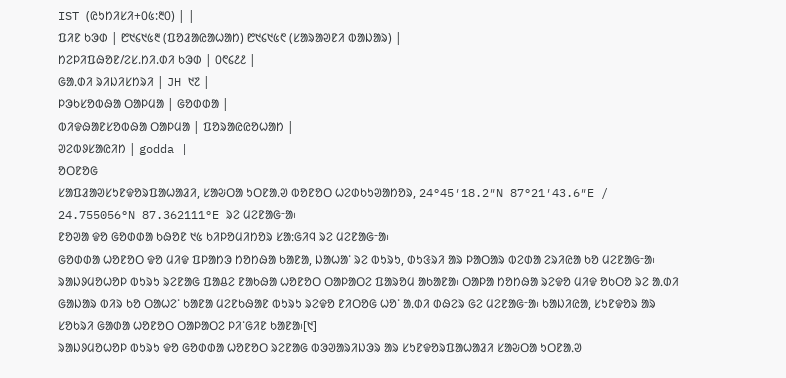IST (ᱭᱩᱴᱤᱥᱤ+᱐᱕:᱓᱐) | |
ᱯᱤᱱ ᱠᱳᱰ | ᱘᱑᱔᱑᱕᱓ (ᱯᱚᱲᱟᱭᱟᱦᱟᱴ) ᱘᱑᱔᱑᱕᱖ (ᱥᱟᱨᱟᱣᱱᱤ ᱵᱟᱡᱟᱨ) |
ᱴᱮᱞᱤᱯᱷᱚᱱ/ᱮᱥ.ᱴᱤ.ᱰᱤ ᱠᱳᱰ | ᱐᱖᱔᱒᱒ |
ᱜᱟᱹᱰᱤ ᱨᱤᱡᱤᱥᱴᱨᱤ | JH ᱑᱗ |
ᱞᱳᱠᱥᱚᱵᱷᱟ ᱛᱟᱞᱢᱟ | ᱜᱚᱰᱰᱟ |
ᱵᱤᱫᱷᱟᱱᱥᱚᱵᱷᱟ ᱛᱟᱞᱢᱟ | ᱯᱚᱨᱟᱭᱭᱚᱦᱟᱴ |
ᱣᱮᱵᱽᱥᱟᱭᱤᱴ | godda |
ᱚᱛᱱᱚᱜ
ᱥᱟᱯᱲᱟᱣᱥᱩᱱᱫᱚᱨᱯᱟᱦᱟᱲᱤ, ᱥᱟᱶᱛᱟ ᱩᱛᱱᱟᱹᱣ ᱵᱚᱱᱚᱛ ᱦᱮᱰᱠᱩᱣᱟᱴᱚᱨ, 24°45′18.2″N 87°21′43.6″E / 24.755056°N 87.362111°E ᱨᱮ ᱢᱮᱱᱟᱜᱼᱟ᱾
ᱱᱚᱣᱟ ᱫᱚ ᱜᱚᱰᱰᱟ ᱠᱷᱚᱱ ᱑᱕ ᱠᱤᱞᱚᱢᱤᱴᱚᱨ ᱥᱟᱺᱜᱤᱧ ᱨᱮ ᱢᱮᱱᱟᱜᱼᱟ᱾
ᱜᱚᱰᱰᱟ ᱦᱚᱱᱚᱛ ᱫᱚ ᱢᱤᱫ ᱯᱞᱟᱴᱳ ᱴᱚᱴᱷᱟ ᱠᱟᱱᱟ, ᱡᱟᱦᱟᱸ ᱨᱮ ᱵᱩᱨᱩ, ᱰᱩᱝᱨᱤ ᱟᱨ ᱞᱟᱛᱟᱨ ᱵᱮᱰᱟ ᱮᱨᱤᱭᱟ ᱠᱚ ᱢᱮᱱᱟᱜᱼᱟ᱾ ᱨᱟᱡᱽᱢᱚᱦᱚᱞ ᱵᱩᱨᱩ ᱨᱮᱱᱟᱜ ᱯᱟᱪᱮ ᱱᱟᱠᱷᱟ ᱦᱚᱱᱚᱛ ᱛᱟᱞᱟᱛᱮ ᱯᱟᱨᱚᱢ ᱟᱠᱟᱱᱟ᱾ ᱛᱟᱞᱟ ᱴᱚᱴᱷᱟ ᱨᱮᱫᱚ ᱢᱤᱫ ᱚᱠᱛᱚ ᱨᱮ ᱟᱹᱰᱤ ᱜᱟᱡᱟᱨ ᱵᱤᱨ ᱠᱚ ᱛᱟᱦᱮᱸ ᱠᱟᱱᱟ ᱢᱮᱱᱠᱷᱟᱱ ᱵᱩᱨᱩ ᱨᱮᱫᱚ ᱱᱤᱛᱚᱜ ᱦᱚᱸ ᱟᱹᱰᱤ ᱰᱷᱮᱨ ᱜᱮ ᱢᱮᱱᱟᱜᱼᱟ᱾ ᱠᱟᱡᱤᱭᱟ, ᱥᱩᱱᱫᱚᱨ ᱟᱨ ᱥᱚᱠᱨᱤ ᱜᱟᱰᱟ ᱦᱚᱱᱚᱛ ᱛᱟᱞᱟᱛᱮ ᱞᱤᱸᱜᱤᱱ ᱠᱟᱱᱟ᱾[᱑]
ᱨᱟᱡᱽᱢᱚᱦᱚᱞ ᱵᱩᱨᱩ ᱫᱚ ᱜᱚᱰᱰᱟ ᱦᱚᱱᱚᱛ ᱨᱮᱱᱟᱜ ᱵᱳᱣᱟᱨᱤᱡᱳᱨ ᱟᱨ ᱥᱩᱱᱫᱚᱨᱯᱟᱦᱟᱲᱤ ᱥᱟᱶᱛᱟ ᱩᱛᱱᱟᱹᱣ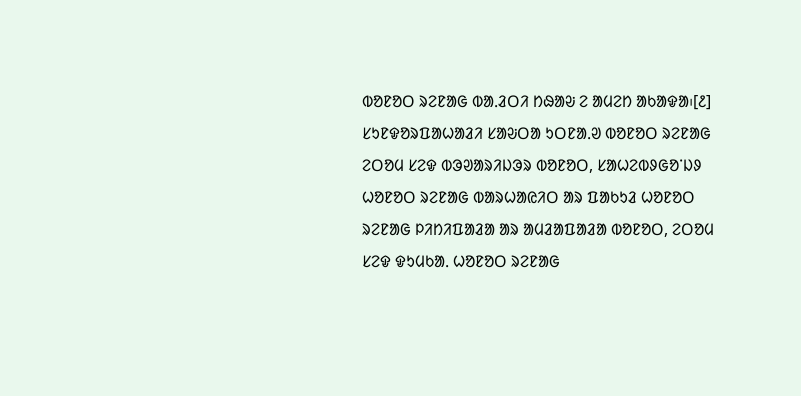ᱵᱚᱱᱚᱛ ᱨᱮᱱᱟᱜ ᱵᱟᱹᱲᱛᱤ ᱴᱷᱟᱶ ᱮ ᱟᱢᱮᱴ ᱟᱠᱟᱫᱟ᱾[᱒]
ᱥᱩᱱᱫᱚᱨᱯᱟᱦᱟᱲᱤ ᱥᱟᱶᱛᱟ ᱩᱛᱱᱟᱹᱣ ᱵᱚᱱᱚᱛ ᱨᱮᱱᱟᱜ ᱮᱛᱚᱢ ᱥᱮᱫ ᱵᱳᱣᱟᱨᱤᱡᱳᱨ ᱵᱚᱱᱚᱛ, ᱥᱟᱦᱮᱵᱽᱜᱚᱸᱡᱽ ᱦᱚᱱᱚᱛ ᱨᱮᱱᱟᱜ ᱵᱟᱨᱦᱟᱭᱤᱛ ᱟᱨ ᱯᱟᱠᱩᱲ ᱦᱚᱱᱚᱛ ᱨᱮᱱᱟᱜ ᱞᱤᱴᱤᱯᱟᱲᱟ ᱟᱨ ᱟᱢᱲᱟᱯᱟᱲᱟ ᱵᱚᱱᱚᱛ, ᱮᱛᱚᱢ ᱥᱮᱫ ᱫᱩᱢᱠᱟᱹ ᱦᱚᱱᱚᱛ ᱨᱮᱱᱟᱜ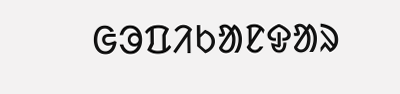ᱜᱳᱯᱤᱠᱟᱱᱫᱟᱨ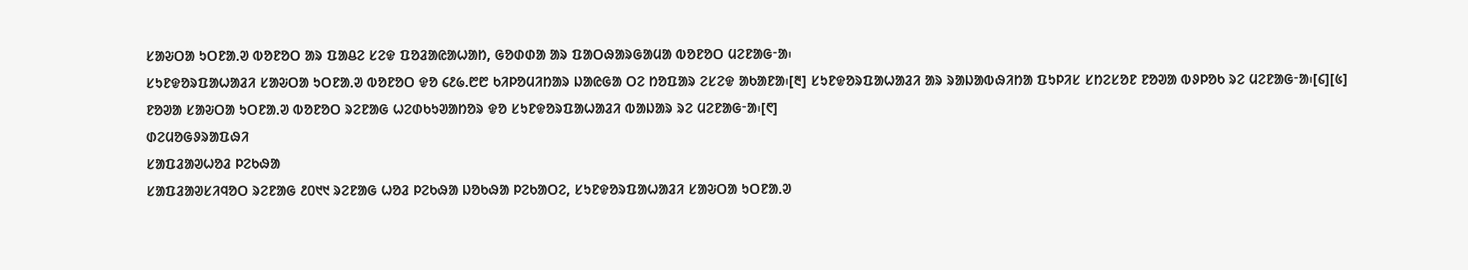ᱥᱟᱶᱛᱟ ᱩᱛᱱᱟᱹᱣ ᱵᱚᱱᱚᱛ ᱟᱨ ᱯᱟᱪᱮ ᱥᱮᱫ ᱯᱚᱲᱟᱭᱟᱦᱟᱴ, ᱜᱚᱰᱰᱟ ᱟᱨ ᱯᱟᱛᱷᱟᱨᱜᱟᱢᱟ ᱵᱚᱱᱚᱛ ᱢᱮᱱᱟᱜᱼᱟ᱾
ᱥᱩᱱᱫᱚᱨᱯᱟᱦᱟᱲᱤ ᱥᱟᱶᱛᱟ ᱩᱛᱱᱟᱹᱣ ᱵᱚᱱᱚᱛ ᱫᱚ ᱔᱒᱙.᱘᱘ ᱠᱤᱞᱚᱢᱤᱴᱟᱨ ᱡᱟᱭᱜᱟ ᱛᱮ ᱴᱚᱯᱟᱨ ᱮᱥᱮᱫ ᱟᱠᱟᱱᱟ᱾[᱓] ᱥᱩᱱᱫᱚᱨᱯᱟᱦᱟᱲᱤ ᱟᱨ ᱨᱟᱡᱟᱵᱷᱤᱴᱟ ᱯᱩᱞᱤᱥ ᱥᱴᱮᱥᱚᱱ ᱱᱚᱣᱟ ᱵᱽᱞᱚᱠ ᱨᱮ ᱢᱮᱱᱟᱜᱼᱟ᱾[᱔][᱕] ᱱᱚᱣᱟ ᱥᱟᱶᱛᱟ ᱩᱛᱱᱟᱹᱣ ᱵᱚᱱᱚᱛ ᱨᱮᱱᱟᱜ ᱦᱮᱰᱠᱩᱣᱟᱴᱚᱨ ᱫᱚ ᱥᱩᱱᱫᱚᱨᱯᱟᱦᱟᱲᱤ ᱵᱟᱡᱟᱨ ᱨᱮ ᱢᱮᱱᱟᱜᱼᱟ᱾[᱖]
ᱰᱮᱢᱚᱜᱽᱨᱟᱯᱷᱤ
ᱥᱟᱯᱲᱟᱣᱦᱚᱲ ᱞᱮᱠᱷᱟ
ᱥᱟᱯᱲᱟᱣᱥᱤᱧᱚᱛ ᱨᱮᱱᱟᱜ ᱒᱐᱑᱑ ᱨᱮᱱᱟᱜ ᱦᱚᱲ ᱞᱮᱠᱷᱟ ᱡᱚᱠᱷᱟ ᱞᱮᱠᱟᱛᱮ, ᱥᱩᱱᱫᱚᱨᱯᱟᱦᱟᱲᱤ ᱥᱟᱶᱛᱟ ᱩᱛᱱᱟᱹᱣ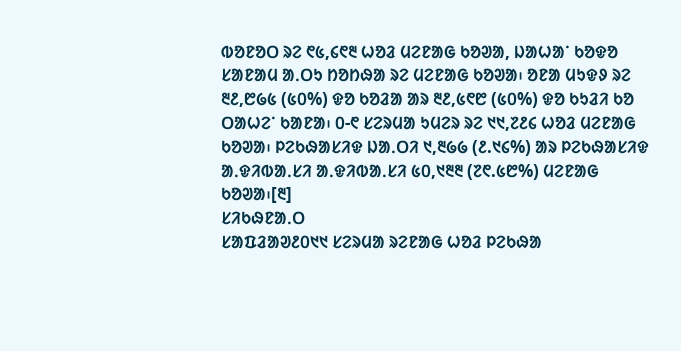ᱵᱚᱱᱚᱛ ᱨᱮ ᱖᱕,᱔᱖᱓ ᱦᱚᱲ ᱢᱮᱱᱟᱜ ᱠᱚᱣᱟ, ᱡᱟᱦᱟᱸ ᱠᱚᱫᱚ ᱥᱟᱱᱟᱢ ᱟᱹᱛᱩ ᱴᱚᱴᱷᱟ ᱨᱮ ᱢᱮᱱᱟᱜ ᱠᱚᱣᱟ᱾ ᱚᱱᱟ ᱢᱩᱫᱽ ᱨᱮ ᱓᱒,᱘᱙᱕ (᱕᱐%) ᱫᱚ ᱠᱚᱲᱟ ᱟᱨ ᱓᱒,᱕᱖᱘ (᱕᱐%) ᱫᱚ ᱠᱩᱲᱤ ᱠᱚ ᱛᱟᱦᱮᱸ ᱠᱟᱱᱟ᱾ ᱐-᱖ ᱥᱮᱨᱢᱟ ᱩᱢᱮᱨ ᱨᱮ ᱑᱑,᱗᱒᱔ ᱦᱚᱲ ᱢᱮᱱᱟᱜ ᱠᱚᱣᱟ᱾ ᱞᱮᱠᱷᱟᱥᱤᱫ ᱡᱟᱹᱛᱤ ᱑,᱓᱙᱙ (᱒.᱑᱔%) ᱟᱨ ᱞᱮᱠᱷᱟᱥᱤᱫ ᱟᱹᱫᱤᱵᱟᱹᱥᱤ ᱟᱹᱫᱤᱵᱟᱹᱥᱤ ᱕᱐,᱑᱓᱓ (᱗᱖.᱕᱘%) ᱢᱮᱱᱟᱜ ᱠᱚᱣᱟ᱾[᱓]
ᱥᱤᱠᱷᱱᱟᱹᱛ
ᱥᱟᱯᱲᱟᱣ᱒᱐᱑᱑ ᱥᱮᱨᱢᱟ ᱨᱮᱱᱟᱜ ᱦᱚᱲ ᱞᱮᱠᱷᱟ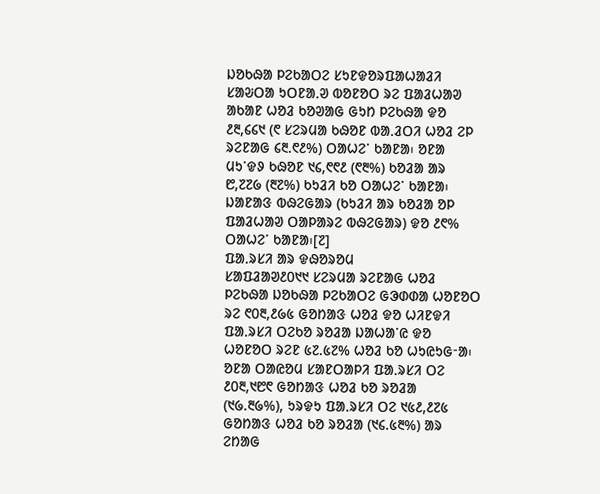ᱡᱚᱠᱷᱟ ᱞᱮᱠᱟᱛᱮ ᱥᱩᱱᱫᱚᱨᱯᱟᱦᱟᱲᱤ ᱥᱟᱶᱛᱟ ᱩᱛᱱᱟᱹᱣ ᱵᱚᱱᱚᱛ ᱨᱮ ᱯᱟᱲᱦᱟᱣ ᱟᱠᱟᱱ ᱦᱚᱲ ᱠᱚᱣᱟᱜ ᱜᱩᱴ ᱞᱮᱠᱷᱟ ᱫᱚ ᱒᱓,᱔᱔᱑ (᱖ ᱥᱮᱨᱢᱟ ᱠᱷᱚᱱ ᱵᱟᱹᱲᱛᱤ ᱦᱚᱲ ᱮᱞ ᱨᱮᱱᱟᱜ ᱔᱓.᱖᱒%) ᱛᱟᱦᱮᱸ ᱠᱟᱱᱟ᱾ ᱚᱱᱟ ᱢᱩᱸᱫᱽ ᱠᱷᱚᱱ ᱑᱔,᱖᱖᱒ (᱖᱓%) ᱠᱚᱲᱟ ᱟᱨ ᱘,᱗᱗᱙ (᱓᱗%) ᱠᱩᱲᱤ ᱠᱚ ᱛᱟᱦᱮᱸ ᱠᱟᱱᱟ᱾ ᱡᱟᱱᱟᱝ ᱵᱷᱮᱜᱟᱨ (ᱠᱩᱲᱤ ᱟᱨ ᱠᱚᱲᱟ ᱚᱞ ᱯᱟᱲᱦᱟᱣ ᱛᱟᱞᱟᱨᱮ ᱵᱷᱮᱜᱟᱨ) ᱫᱚ ᱒᱖% ᱛᱟᱦᱮᱸ ᱠᱟᱱᱟ᱾[᱗]
ᱯᱟᱹᱨᱥᱤ ᱟᱨ ᱫᱷᱚᱨᱚᱢ
ᱥᱟᱯᱲᱟᱣ᱒᱐᱑᱑ ᱥᱮᱨᱢᱟ ᱨᱮᱱᱟᱜ ᱦᱚᱲ ᱞᱮᱠᱷᱟ ᱡᱚᱠᱷᱟ ᱞᱮᱠᱟᱛᱮ ᱜᱳᱰᱰᱟ ᱦᱚᱱᱚᱛ ᱨᱮ ᱖᱐᱓,᱒᱙᱕ ᱜᱚᱴᱟᱝ ᱦᱚᱲ ᱫᱚ ᱦᱤᱱᱫᱤ ᱯᱟᱹᱨᱥᱤ ᱛᱮᱠᱚ ᱨᱚᱲᱟ ᱡᱟᱦᱟᱸᱭ ᱫᱚ ᱦᱚᱱᱚᱛ ᱨᱮᱱ ᱕᱗.᱕᱗% ᱦᱚᱲ ᱠᱚ ᱦᱩᱭᱩᱜᱼᱟ᱾ ᱚᱱᱟ ᱛᱟᱭᱚᱢ ᱥᱟᱱᱛᱟᱞᱤ ᱯᱟᱹᱨᱥᱤ ᱛᱮ ᱒᱐᱓,᱑᱘᱖ ᱜᱚᱴᱟᱝ ᱦᱚᱲ ᱠᱚ ᱨᱚᱲᱟ (᱑᱙.᱓᱙%), ᱩᱨᱫᱩ ᱯᱟᱹᱨᱥᱤ ᱛᱮ ᱑᱕᱒,᱒᱗᱕ ᱜᱚᱴᱟᱝ ᱦᱚᱲ ᱠᱚ ᱨᱚᱲᱟ (᱑᱔.᱕᱓%) ᱟᱨ ᱮᱴᱟᱜ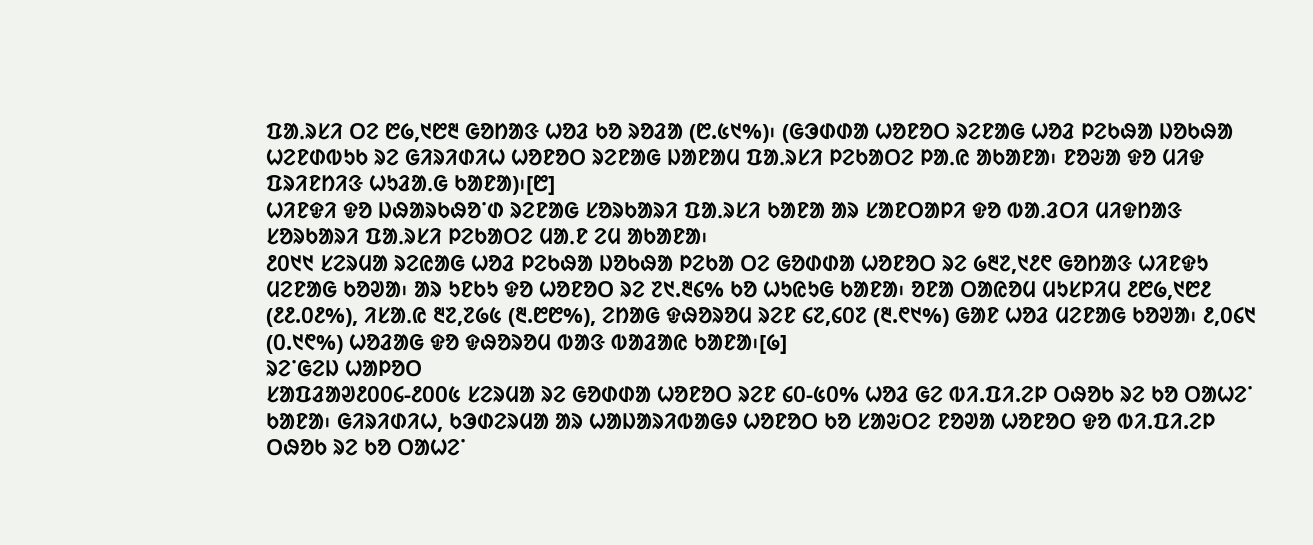ᱯᱟᱹᱨᱥᱤ ᱛᱮ ᱘᱙,᱑᱘᱓ ᱜᱚᱴᱟᱝ ᱦᱚᱲ ᱠᱚ ᱨᱚᱲᱟ (᱘.᱕᱑%)᱾ (ᱜᱳᱰᱰᱟ ᱦᱚᱱᱚᱛ ᱨᱮᱱᱟᱜ ᱦᱚᱲ ᱞᱮᱠᱷᱟ ᱡᱚᱠᱷᱟ ᱦᱮᱱᱰᱵᱩᱠ ᱨᱮ ᱜᱤᱨᱤᱰᱤᱦ ᱦᱚᱱᱚᱛ ᱨᱮᱱᱟᱜ ᱡᱟᱱᱟᱢ ᱯᱟᱹᱨᱥᱤ ᱞᱮᱠᱟᱛᱮ ᱞᱟᱹᱭ ᱟᱠᱟᱱᱟ᱾ ᱱᱚᱶᱟ ᱫᱚ ᱢᱤᱫ ᱯᱨᱤᱱᱴᱤᱝ ᱦᱩᱲᱟᱹᱜ ᱠᱟᱱᱟ)᱾[᱘]
ᱦᱤᱱᱫᱤ ᱫᱚ ᱡᱷᱟᱨᱠᱷᱚᱸᱰ ᱨᱮᱱᱟᱜ ᱥᱚᱨᱠᱟᱨᱤ ᱯᱟᱹᱨᱥᱤ ᱠᱟᱱᱟ ᱟᱨ ᱥᱟᱱᱛᱟᱞᱤ ᱫᱚ ᱵᱟᱹᱲᱛᱤ ᱢᱤᱫᱴᱟᱝ ᱥᱚᱨᱠᱟᱨᱤ ᱯᱟᱹᱨᱥᱤ ᱞᱮᱠᱟᱛᱮ ᱢᱟᱹᱱ ᱮᱢ ᱟᱠᱟᱱᱟ᱾
᱒᱐᱑᱑ ᱥᱮᱨᱢᱟ ᱨᱮᱭᱟᱜ ᱦᱚᱲ ᱞᱮᱠᱷᱟ ᱡᱚᱠᱷᱟ ᱞᱮᱠᱟ ᱛᱮ ᱜᱚᱰᱰᱟ ᱦᱚᱱᱚᱛ ᱨᱮ ᱙᱓᱗,᱑᱒᱖ ᱜᱚᱴᱟᱝ ᱦᱤᱱᱫᱩ ᱢᱮᱱᱟᱜ ᱠᱚᱣᱟ᱾ ᱟᱨ ᱩᱱᱠᱩ ᱫᱚ ᱦᱚᱱᱚᱛ ᱨᱮ ᱗᱑.᱓᱔% ᱠᱚ ᱦᱩᱭᱩᱜ ᱠᱟᱱᱟ᱾ ᱚᱱᱟ ᱛᱟᱭᱚᱢ ᱢᱩᱥᱞᱤᱢ ᱒᱘᱙,᱑᱘᱒ (᱒᱒.᱐᱒%), ᱤᱥᱟᱹᱭ ᱓᱗,᱗᱙᱕ (᱓.᱘᱘%), ᱮᱴᱟᱜ ᱫᱷᱚᱨᱚᱢ ᱨᱮᱱ ᱔᱗,᱔᱐᱗ (᱓.᱖᱑%) ᱜᱟᱱ ᱦᱚᱲ ᱢᱮᱱᱟᱜ ᱠᱚᱣᱟ᱾ ᱒,᱐᱔᱑ (᱐.᱑᱖%) ᱦᱚᱲᱟᱜ ᱫᱚ ᱫᱷᱚᱨᱚᱢ ᱵᱟᱝ ᱵᱟᱲᱟᱭ ᱠᱟᱱᱟ᱾[᱙]
ᱨᱮᱸᱜᱮᱡ ᱦᱟᱞᱚᱛ
ᱥᱟᱯᱲᱟᱣ᱒᱐᱐᱔-᱒᱐᱐᱕ ᱥᱮᱨᱢᱟ ᱨᱮ ᱜᱚᱰᱰᱟ ᱦᱚᱱᱚᱛ ᱨᱮᱱ ᱔᱐-᱕᱐% ᱦᱚᱲ ᱜᱮ ᱵᱤ.ᱯᱤ.ᱮᱞ ᱛᱷᱚᱠ ᱨᱮ ᱠᱚ ᱛᱟᱦᱮᱸ ᱠᱟᱱᱟ᱾ ᱜᱤᱨᱤᱰᱤᱦ, ᱠᱳᱰᱮᱨᱢᱟ ᱟᱨ ᱦᱟᱡᱟᱨᱤᱵᱟᱜᱽ ᱦᱚᱱᱚᱛ ᱠᱚ ᱥᱟᱶᱛᱮ ᱱᱚᱣᱟ ᱦᱚᱱᱚᱛ ᱫᱚ ᱵᱤ.ᱯᱤ.ᱮᱞ ᱛᱷᱚᱠ ᱨᱮ ᱠᱚ ᱛᱟᱦᱮᱸ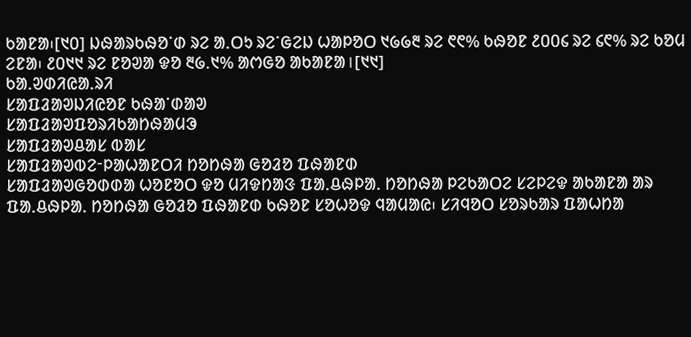ᱠᱟᱱᱟ᱾[᱑᱐] ᱡᱷᱟᱨᱠᱷᱚᱸᱰ ᱨᱮ ᱟᱹᱛᱩ ᱨᱮᱸᱜᱮᱡ ᱦᱟᱞᱚᱛ ᱑᱙᱙᱓ ᱨᱮ ᱖᱖% ᱠᱷᱚᱱ ᱒᱐᱐᱔ ᱨᱮ ᱔᱖% ᱨᱮ ᱠᱚᱢ ᱮᱱᱟ᱾ ᱒᱐᱑᱑ ᱨᱮ ᱱᱚᱣᱟ ᱫᱚ ᱓᱙.᱑% ᱟᱬᱜᱚ ᱟᱠᱟᱱᱟ।[᱑᱑]
ᱠᱟᱹᱣᱰᱤᱭᱟᱹᱨᱤ
ᱥᱟᱯᱲᱟᱣᱡᱤᱭᱚᱱ ᱠᱷᱟᱸᱰᱟᱣ
ᱥᱟᱯᱲᱟᱣᱯᱚᱨᱤᱠᱟᱴᱷᱟᱢᱳ
ᱥᱟᱯᱲᱟᱣᱪᱟᱥ ᱵᱟᱥ
ᱥᱟᱯᱲᱟᱣᱵᱮᱼᱞᱟᱦᱟᱱᱛᱤ ᱴᱚᱴᱷᱟ ᱜᱚᱲᱚ ᱯᱷᱟᱱᱰ
ᱥᱟᱯᱲᱟᱣᱜᱚᱰᱰᱟ ᱦᱚᱱᱚᱛ ᱫᱚ ᱢᱤᱫᱴᱟᱝ ᱯᱟᱹᱪᱷᱞᱟᱹ ᱴᱚᱴᱷᱟ ᱞᱮᱠᱟᱛᱮ ᱥᱮᱞᱮᱫ ᱟᱠᱟᱱᱟ ᱟᱨ ᱯᱟᱹᱪᱷᱞᱟᱹ ᱴᱚᱴᱷᱟ ᱜᱚᱲᱚ ᱯᱷᱟᱱᱰ ᱠᱷᱚᱱ ᱥᱚᱦᱚᱫ ᱧᱟᱢᱟᱭ᱾ ᱥᱤᱧᱚᱛ ᱥᱚᱨᱠᱟᱨ ᱯᱟᱦᱴᱟ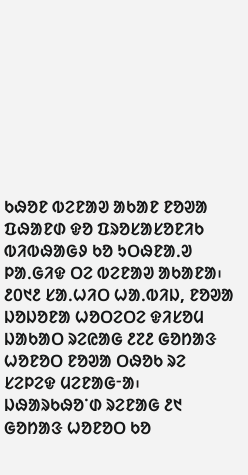ᱠᱷᱚᱱ ᱵᱮᱱᱟᱣ ᱟᱠᱟᱱ ᱱᱚᱣᱟ ᱯᱷᱟᱱᱰ ᱫᱚ ᱯᱨᱚᱥᱟᱥᱚᱱᱤᱠ ᱵᱤᱵᱷᱟᱜᱽ ᱠᱚ ᱩᱛᱷᱱᱟᱹᱣ ᱞᱟᱹᱜᱤᱫ ᱛᱮ ᱵᱮᱱᱟᱣ ᱟᱠᱟᱱᱟ᱾ ᱒᱐᱑᱒ ᱥᱟᱹᱦᱤᱛ ᱦᱟᱹᱵᱤᱡ, ᱱᱚᱣᱟ ᱡᱚᱡᱚᱱᱟ ᱦᱚᱛᱮᱛᱮ ᱫᱤᱥᱚᱢ ᱡᱟᱠᱟᱛ ᱨᱮᱭᱟᱜ ᱒᱗᱒ ᱜᱚᱴᱟᱝ ᱦᱚᱱᱚᱛ ᱱᱚᱣᱟ ᱛᱷᱚᱠ ᱨᱮ ᱥᱮᱞᱮᱫ ᱢᱮᱱᱟᱜᱼᱟ᱾ ᱡᱷᱟᱨᱠᱷᱚᱸᱰ ᱨᱮᱱᱟᱜ ᱒᱑ ᱜᱚᱴᱟᱝ ᱦᱚᱱᱚᱛ ᱠᱚ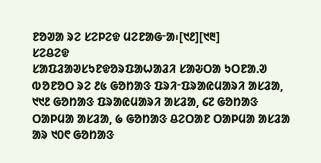ᱱᱚᱣᱟ ᱨᱮ ᱥᱮᱞᱮᱫ ᱢᱮᱱᱟᱜᱼᱟ᱾[᱑᱒][᱑᱓]
ᱥᱮᱪᱮᱫ
ᱥᱟᱯᱲᱟᱣᱥᱩᱱᱫᱚᱨᱯᱟᱦᱟᱲᱤ ᱥᱟᱶᱛᱟ ᱩᱛᱱᱟᱹᱣ ᱵᱚᱱᱚᱛ ᱨᱮ ᱒᱕ ᱜᱚᱴᱟᱝ ᱯᱨᱤᱼᱯᱨᱟᱭᱢᱟᱨᱤ ᱟᱥᱲᱟ, ᱑᱑᱒ ᱜᱚᱴᱟᱝ ᱯᱨᱟᱭᱢᱟᱨᱤ ᱟᱥᱲᱟ, ᱔᱗ ᱜᱚᱴᱟᱝ ᱛᱟᱞᱢᱟ ᱟᱥᱲᱟ, ᱙ ᱜᱚᱴᱟᱝ ᱪᱮᱛᱟᱱ ᱛᱟᱞᱢᱟ ᱟᱥᱲᱟ ᱟᱨ ᱑᱐᱖ ᱜᱚᱴᱟᱝ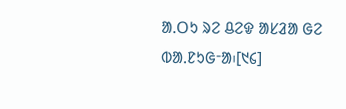ᱟᱹᱛᱩ ᱨᱮ ᱪᱮᱫ ᱟᱥᱲᱟ ᱜᱮ ᱵᱟᱹᱱᱩᱜᱼᱟ᱾[᱑᱔]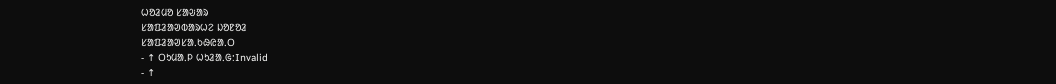ᱦᱚᱲᱢᱚ ᱥᱟᱶᱟᱨ
ᱥᱟᱯᱲᱟᱣᱵᱟᱨᱦᱮ ᱡᱚᱱᱚᱲ
ᱥᱟᱯᱲᱟᱣᱥᱟᱹᱠᱷᱭᱟᱹᱛ
- ↑ ᱛᱩᱢᱟᱹᱞ ᱦᱩᱲᱟᱹᱜ:Invalid
- ↑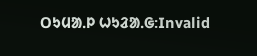ᱛᱩᱢᱟᱹᱞ ᱦᱩᱲᱟᱹᱜ:Invalid